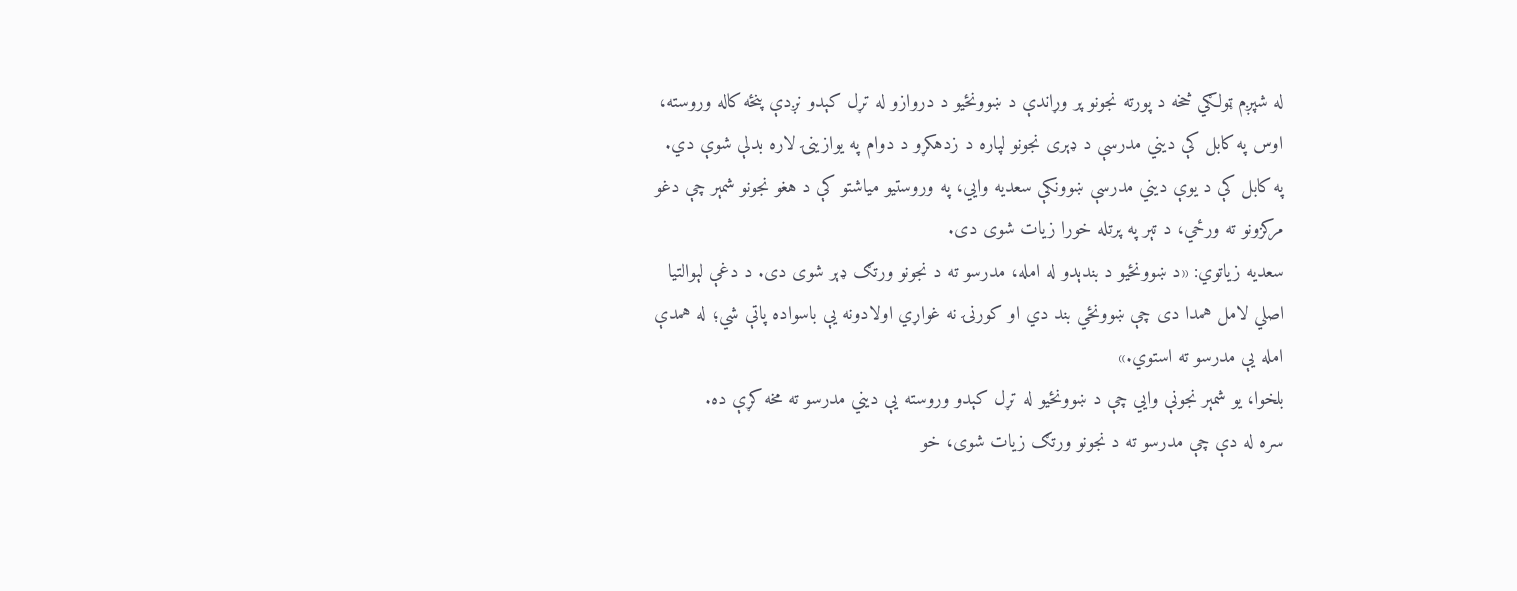له شپږم ټولګي څخه د پورته نجونو پر وړاندې د ښوونځیو د دروازو له تړل کېدو نږدې پنځه کاله وروسته، اوس په کابل کې دیني مدرسې د ډېری نجونو لپاره د زدهکړو د دوام په یوازینۍ لاره بدلې شوې دي.
په کابل کې د یوې دیني مدرسې ښوونکې سعدیه وایي، په وروستیو میاشتو کې د هغو نجونو شمېر چې دغو مرکزونو ته ورځي، د تېر په پرتله خورا زیات شوی دی.
سعدیه زیاتوي: «د ښوونځیو د بندېدو له امله، مدرسو ته د نجونو ورتګ ډېر شوی دی. د دغې لېوالتیا اصلي لامل همدا دی چې ښوونځي بند دي او کورنۍ نه غواړي اولادونه یې باسواده پاتې شي؛ له همدې امله یې مدرسو ته استوي.»
بلخوا، یو شمېر نجونې وایي چې د ښوونځیو له تړل کېدو وروسته یې دیني مدرسو ته مخه کړې ده.
سره له دې چې مدرسو ته د نجونو ورتګ زیات شوی، خو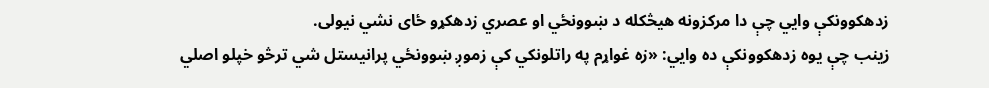زدهکوونکې وایي چې دا مرکزونه هیڅکله د ښوونځي او عصري زدهکړو ځای نشي نیولی.
زینب چې یوه زدهکوونکې ده وایي: «زه غواړم په راتلونکي کې زموږ ښوونځي پرانیستل شي ترڅو خپلو اصلي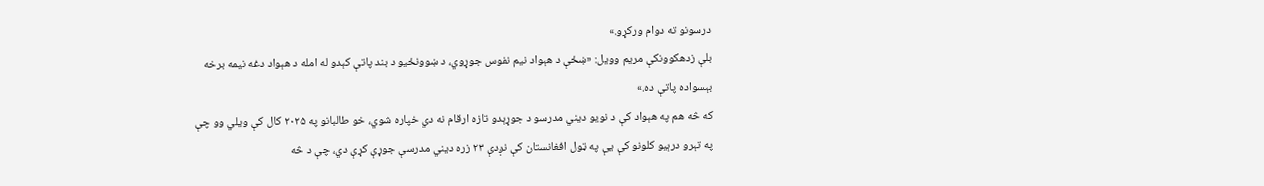درسونو ته دوام ورکړو.»
بلې زدهکوونکې مریم وویل: «ښځې د هېواد نیم نفوس جوړوي، د ښوونځیو د بند پاتې کېدو له امله د هېواد دغه نیمه برخه بېسواده پاتې ده.»
که څه هم په هېواد کې د نویو دیني مدرسو د جوړېدو تازه ارقام نه دي خپاره شوي، خو طالبانو په ۲۰۲۵ کال کې ویلي وو چې په تېرو درېیو کلونو کې یې په ټول افغانستان کې نږدې ۲۳ زره دیني مدرسې جوړې کړې دي، چې د څه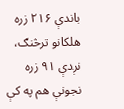باندې ۲۱۶ زره هلکانو ترڅنګ، نږدې ۹۱ زره نجونې هم په کې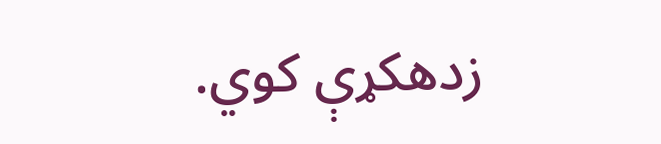زدهکړې کوي.